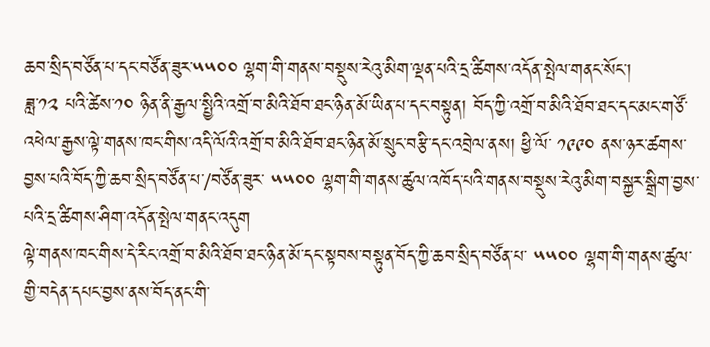ཆབ་སྲིད་བཙོན་པ་དང་བཙོན་ཟུར་༥༥༠༠ ལྷག་གི་གནས་བསྡུས་རེའུ་མིག་ལྡན་པའི་དྲ་ཚིགས་འདོན་སྤེལ་གནང་སོང་།
ཟླ་༡༢ པའི་ཚེས་༡༠ ཉིན་ནི་རྒྱལ་སྤྱིའི་འགྲོ་བ་མིའི་ཐོབ་ཐང་ཉིན་མོ་ཡིན་པ་དང་བསྟུན། བོད་ཀྱི་འགྲོ་བ་མིའི་ཐོབ་ཐང་དང་མང་གཙོ་འཕེལ་རྒྱས་ལྟེ་གནས་ཁང་གིས་འདི་ལོའི་འགྲོ་བ་མིའི་ཐོབ་ཐང་ཉིན་མོ་སྲུང་བརྩི་དང་འབྲེལ་ནས། ཕྱི་ལོ་ ༡༩༩༠ ནས་ཉར་ཚགས་བྱས་པའི་བོད་ཀྱི་ཆབ་སྲིད་བཙོན་པ་/བཙོན་ཟུར་ ༥༥༠༠ ལྷག་གི་གནས་ཚུལ་འཁོད་པའི་གནས་བསྡུས་རེའུ་མིག་བསྐྱར་སྒྲིག་བྱས་པའི་དྲ་ཚིགས་ཤིག་འདོན་སྤེལ་གནང་འདུག
ལྟེ་གནས་ཁང་གིས་དེ་རིང་འགྲོ་བ་མིའི་ཐོབ་ཐང་ཉིན་མོ་དང་སྟབས་བསྟུན་བོད་ཀྱི་ཆབ་སྲིད་བཙོན་པ་ ༥༥༠༠ ལྷག་གི་གནས་ཚུལ་གྱི་བདེན་དཔང་བྱས་ནས་བོད་ནང་གི་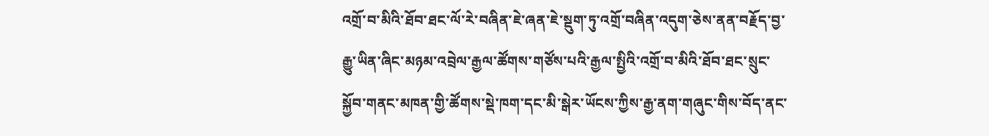འགྲོ་བ་མིའི་ཐོབ་ཐང་ལོ་རེ་བཞིན་ཇེ་ཞན་ཇེ་སྡུག་ཏུ་འགྲོ་བཞིན་འདུག་ཅེས་ནན་བརྗོད་བྱ་རྒྱུ་ཡིན་ཞིང་མཉམ་འབྲེལ་རྒྱལ་ཚོགས་གཙོས་པའི་རྒྱལ་སྤྱིའི་འགྲོ་བ་མིའི་ཐོབ་ཐང་སྲུང་སྐྱོབ་གནང་མཁན་གྱི་ཚོགས་སྡེ་ཁག་དང་མི་སྒེར་ཡོངས་ཀྱིས་རྒྱ་ནག་གཞུང་གིས་བོད་ནང་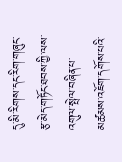དུ་མི་རིགས་དང་རིག་གཞུང་རྩ་མེད་གཏོང་ཐབས་ཀྱི་ལས་འགུལ་སྤེལ་བཞིན་པ་མཚམས་འཇོག་དགོས་པའི་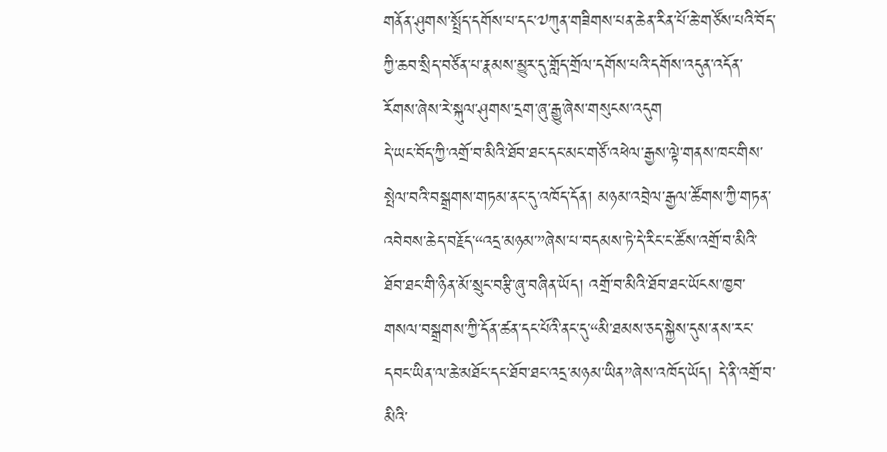གནོན་ཤུགས་སྤྲོད་དགོས་པ་དང་༧ཀུན་གཟིགས་པན་ཆེན་རིན་པོ་ཆེ་གཙོས་པའི་བོད་ཀྱི་ཆབ་སྲིད་བཙོན་པ་རྣམས་མྱུར་དུ་གློད་གྲོལ་དགོས་པའི་དགོས་འདུན་འདོན་རོགས་ཞེས་རེ་སྐུལ་ཤུགས་དྲག་ཞུ་རྒྱུ་ཞེས་གསུངས་འདུག
དེ་ཡང་བོད་ཀྱི་འགྲོ་བ་མིའི་ཐོབ་ཐང་དང་མང་གཙོ་འཕེལ་རྒྱས་ལྟེ་གནས་ཁང་གིས་སྤེལ་བའི་བསྒྲགས་གཏམ་ནང་དུ་འཁོད་དོན། མཉམ་འབྲེལ་རྒྱལ་ཚོགས་ཀྱི་གཏན་འབེབས་ཆེད་བརྗོད་“འདྲ་མཉམ་”ཞེས་པ་བདམས་ཏེ་དེ་རིང་ང་ཚོས་འགྲོ་བ་མིའི་ཐོབ་ཐང་གི་ཉིན་མོ་སྲུང་བརྩི་ཞུ་བཞིན་ཡོད། འགྲོ་བ་མིའི་ཐོབ་ཐང་ཡོངས་ཁྱབ་གསལ་བསྒྲགས་ཀྱི་དོན་ཚན་དང་པོའི་ནང་དུ་“མི་ཐམས་ཅད་སྐྱེས་དུས་ནས་རང་དབང་ཡིན་ལ་ཆེ་མཐོང་དང་ཐོབ་ཐང་འདྲ་མཉམ་ཡིན”ཞེས་འཁོད་ཡོད། དེ་ནི་འགྲོ་བ་མིའི་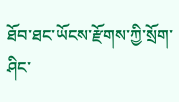ཐོབ་ཐང་ཡོངས་རྫོགས་ཀྱི་སྲོག་ཤིང་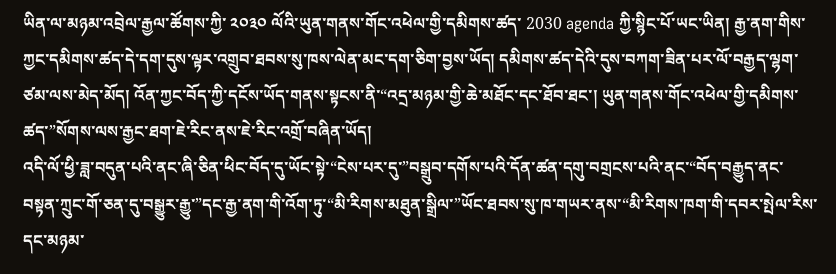ཡིན་ལ་མཉམ་འབྲེལ་རྒྱལ་ཚོགས་ཀྱི་ ༢༠༣༠ ལོའི་ཡུན་གནས་གོང་འཕེལ་གྱི་དམིགས་ཚད་ 2030 agenda ཀྱི་སྙིང་པོ་ཡང་ཡིན། རྒྱ་ནག་གིས་ཀྱང་དམིགས་ཚད་དེ་དག་དུས་ལྟར་འགྲུབ་ཐབས་སུ་ཁས་ལེན་མང་དག་ཅིག་བྱས་ཡོད། དམིགས་ཚད་དེའི་དུས་བཀག་ཟིན་པར་ལོ་བརྒྱད་ལྷག་ཙམ་ལས་མེད་མོད། འོན་ཀྱང་བོད་ཀྱི་དངོས་ཡོད་གནས་སྟངས་ནི་“འདྲ་མཉམ་གྱི་ཆེ་མཐོང་དང་ཐོབ་ཐང་། ཡུན་གནས་གོང་འཕེལ་གྱི་དམིགས་ཚད་”སོགས་ལས་རྒྱང་ཐག་ཇེ་རིང་ནས་ཇེ་རིང་འགྲོ་བཞིན་ཡོད།
འདི་ལོ་ཕྱི་ཟླ་བདུན་པའི་ནང་ཞི་ཅིན་ཕིང་བོད་དུ་ཡོང་སྟེ་“ངེས་པར་དུ་”བསྒྲུབ་དགོས་པའི་དོན་ཚན་དགུ་བགྲངས་པའི་ནང་“བོད་བརྒྱུད་ནང་བསྟན་ཀྲུང་གོ་ཅན་དུ་བསྒྱུར་རྒྱུ་”དང་རྒྱ་ནག་གི་འོག་ཏུ་“མི་རིགས་མཐུན་སྒྲིལ་”ཡོང་ཐབས་སུ་ཁ་གཡར་ནས་“མི་རིགས་ཁག་གི་དབར་སྤེལ་རིས་དང་མཉམ་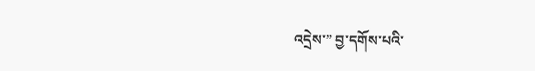འདྲེས་” བྱ་དགོས་པའི་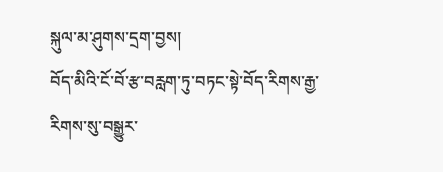སྐུལ་མ་ཤུགས་དྲག་བྱས།
བོད་མིའི་ངོ་བོ་རྩ་བརླག་ཏུ་བཏང་སྟེ་བོད་རིགས་རྒྱ་རིགས་སུ་བསྒྱུར་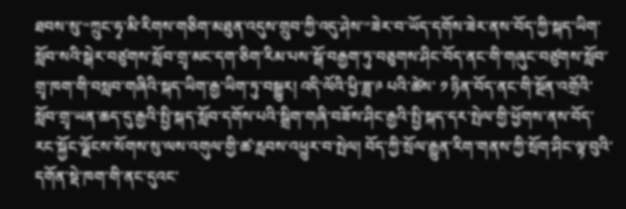ཐབས་སུ་“ཀྲུང་ཧྭ་མི་རིགས་གཅིག་མཐུན་འདུས་གྲུབ་ཀྱི་འདུ་ཤེས་”ཟེར་བ་ཡོད་དགོས་ཟེར་ནས་བོད་ཀྱི་སྐད་ཡིག་སློབ་སའི་སྒེར་བཙུགས་སློབ་གྲྭ་མང་དག་ཅིག་རིམ་པས་སྒོ་བརྒྱག་ཏུ་བཅུགས་ཤིང་བོད་ནང་གི་གཞུང་བཙུགས་སློབ་གྲྭ་ཁག་གི་བསླབ་གཞིའི་སྐད་ཡིག་རྒྱ་ཡིག་ཏུ་བསྒྱུར། འདི་ལོའི་ཕྱི་ཟླ་༩ པའི་ཚེས་ ༡ ཉིན་བོད་ནང་གི་སྔོན་འགྲོའི་སློབ་གྲྭ་ཡན་ཆད་དུ་རྒྱའི་སྤྱི་སྐད་སློབ་དགོས་པའི་སྒྲིག་གཞི་བཟོས་ཤིང་རྒྱའི་སྤྱི་སྐད་དར་སྤེལ་གྱི་ཕྱོགས་ནས་བོད་རང་སྐྱོང་ལྗོངས་སོགས་སུ་ལས་འགུལ་གྱི་ཚ་རླབས་འཕྱུར་བ་སྤེལ། བོད་ཀྱི་སྲོལ་རྒྱུན་རིག་གནས་ཀྱི་སྲོག་ཤིང་ལྟ་བུའི་དགོན་སྡེ་ཁག་གི་ནང་དུའང་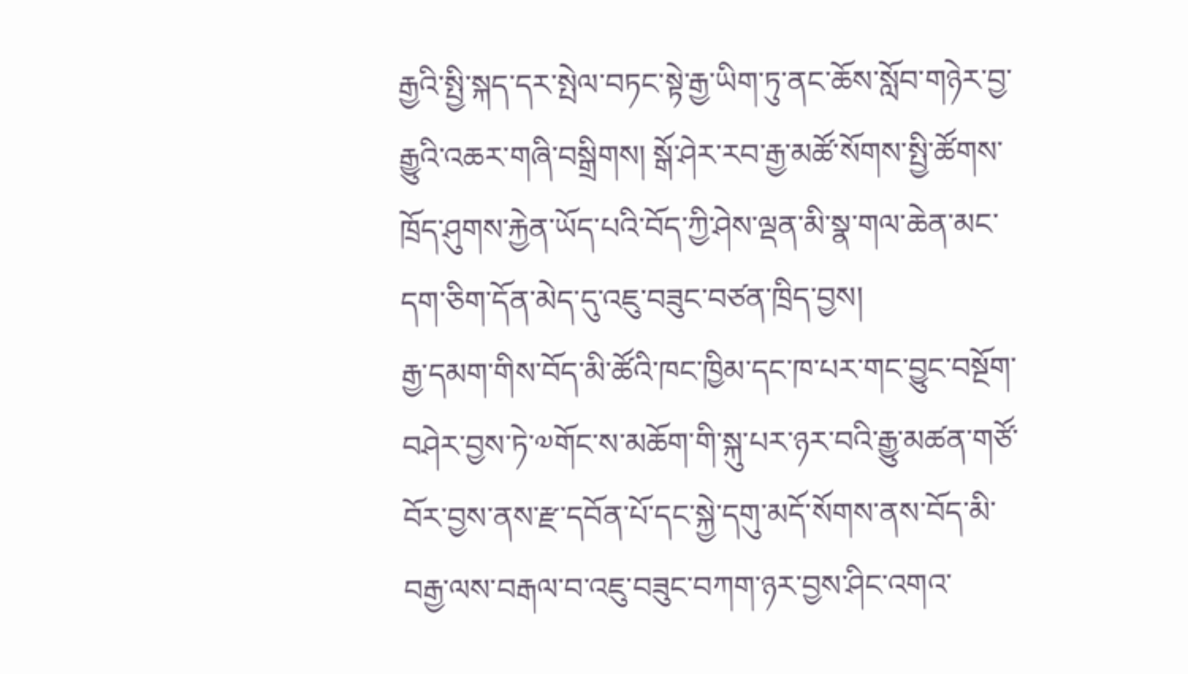རྒྱའི་སྤྱི་སྐད་དར་སྤེལ་བཏང་སྟེ་རྒྱ་ཡིག་ཏུ་ནང་ཆོས་སློབ་གཉེར་བྱ་རྒྱུའི་འཆར་གཞི་བསྒྲིགས། སྒོ་ཤེར་རབ་རྒྱ་མཚོ་སོགས་སྤྱི་ཚོགས་ཁྲོད་ཤུགས་རྐྱེན་ཡོད་པའི་བོད་ཀྱི་ཤེས་ལྡན་མི་སྣ་གལ་ཆེན་མང་དག་ཅིག་དོན་མེད་དུ་འཇུ་བཟུང་བཙན་ཁྲིད་བྱས།
རྒྱ་དམག་གིས་བོད་མི་ཚོའི་ཁང་ཁྱིམ་དང་ཁ་པར་གང་བྱུང་བསྔོག་བཤེར་བྱས་ཏེ་༧གོང་ས་མཆོག་གི་སྐུ་པར་ཉར་བའི་རྒྱུ་མཚན་གཙོ་བོར་བྱས་ནས་རྫ་དབོན་པོ་དང་སྐྱེ་དགུ་མདོ་སོགས་ནས་བོད་མི་བརྒྱ་ལས་བརྒལ་བ་འཇུ་བཟུང་བཀག་ཉར་བྱས་ཤིང་འགའ་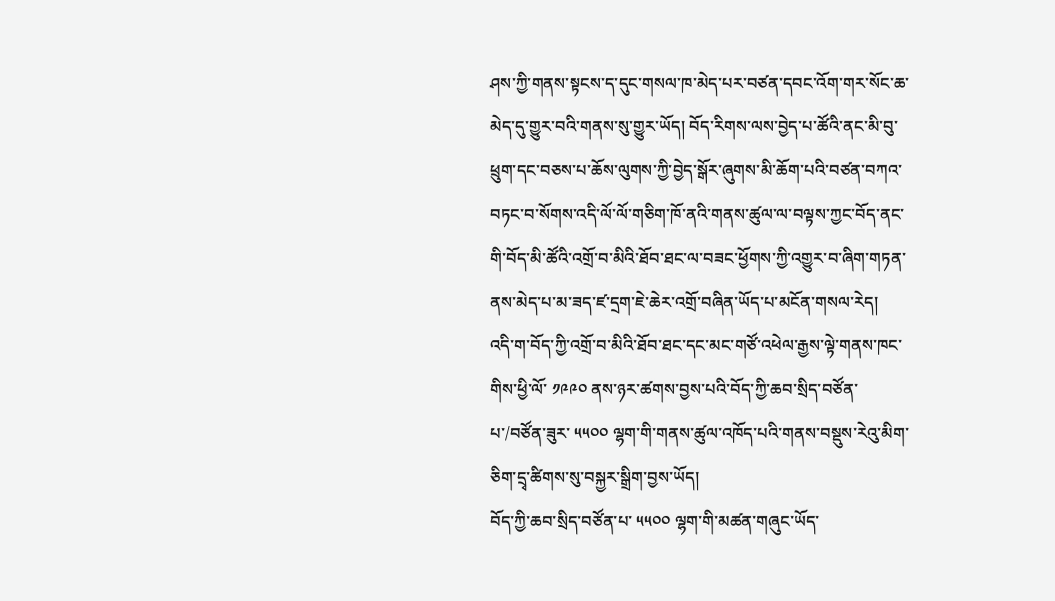ཤས་ཀྱི་གནས་སྟངས་ད་དུང་གསལ་ཁ་མེད་པར་བཙན་དབང་འོག་གར་སོང་ཆ་མེད་དུ་གྱུར་བའི་གནས་སུ་གྱུར་ཡོད། བོད་རིགས་ལས་བྱེད་པ་ཚོའི་ནང་མི་བུ་ཕྲུག་དང་བཅས་པ་ཆོས་ལུགས་ཀྱི་བྱེད་སྒོར་ཞུགས་མི་ཆོག་པའི་བཙན་བཀའ་བཏང་བ་སོགས་འདི་ལོ་ལོ་གཅིག་ཁོ་ནའི་གནས་ཚུལ་ལ་བལྟས་ཀྱང་བོད་ནང་གི་བོད་མི་ཚོའི་འགྲོ་བ་མིའི་ཐོབ་ཐང་ལ་བཟང་ཕྱོགས་ཀྱི་འགྱུར་བ་ཞིག་གཏན་ནས་མེད་པ་མ་ཟད་ཛ་དྲག་ཇེ་ཆེར་འགྲོ་བཞིན་ཡོད་པ་མངོན་གསལ་རེད།
འདི་ག་བོད་ཀྱི་འགྲོ་བ་མིའི་ཐོབ་ཐང་དང་མང་གཙོ་འཕེལ་རྒྱས་ལྟེ་གནས་ཁང་གིས་ཕྱི་ལོ་ ༡༩༩༠ ནས་ཉར་ཚགས་བྱས་པའི་བོད་ཀྱི་ཆབ་སྲིད་བཙོན་པ་/བཙོན་ཟུར་ ༥༥༠༠ ལྷག་གི་གནས་ཚུལ་འཁོད་པའི་གནས་བསྡུས་རེའུ་མིག་ཅིག་དྲྭ་ཚིགས་སུ་བསྐྱར་སྒྲིག་བྱས་ཡོད།
བོད་ཀྱི་ཆབ་སྲིད་བཙོན་པ་ ༥༥༠༠ ལྷག་གི་མཚན་གཞུང་ཡོད་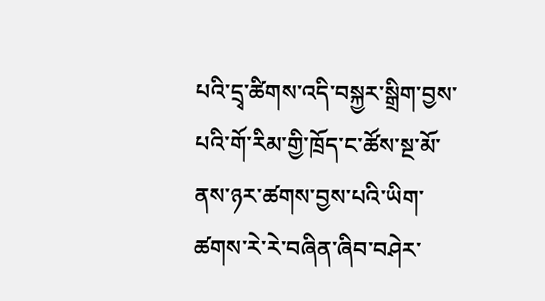པའི་དྲྭ་ཚིགས་འདི་བསྐྱར་སྒྲིག་བྱས་པའི་གོ་རིམ་གྱི་ཁྲོད་ང་ཚོས་སྔ་མོ་ནས་ཉར་ཚགས་བྱས་པའི་ཡིག་ཚགས་རེ་རེ་བཞིན་ཞིབ་བཤེར་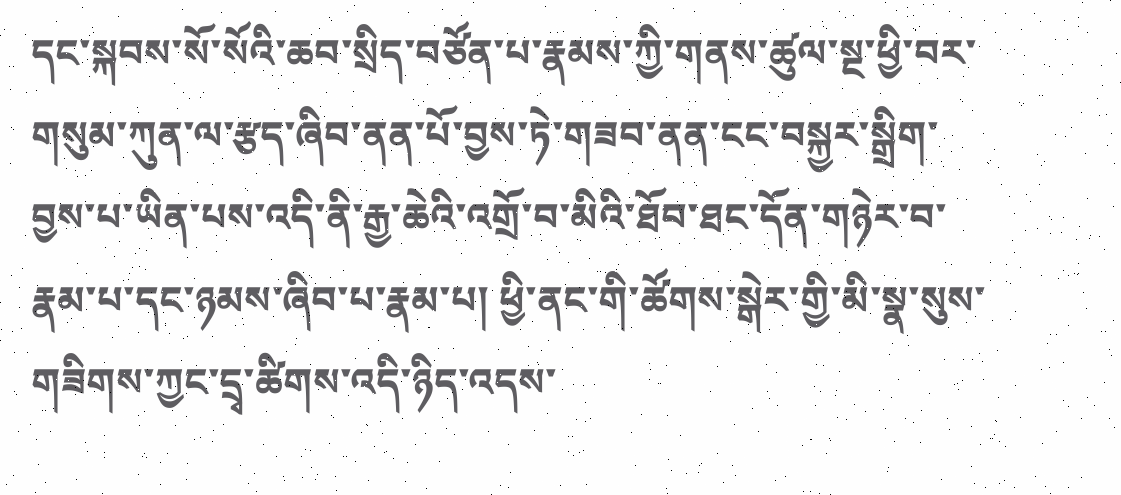དང་སྐབས་སོ་སོའི་ཆབ་སྲིད་བཙོན་པ་རྣམས་ཀྱི་གནས་ཚུལ་སྔ་ཕྱི་བར་གསུམ་ཀུན་ལ་རྩད་ཞིབ་ནན་པོ་བྱས་ཏེ་གཟབ་ནན་ངང་བསྐྱར་སྒྲིག་བྱས་པ་ཡིན་པས་འདི་ནི་རྒྱ་ཆེའི་འགྲོ་བ་མིའི་ཐོབ་ཐང་དོན་གཉེར་བ་རྣམ་པ་དང་ཉམས་ཞིབ་པ་རྣམ་པ། ཕྱི་ནང་གི་ཚོགས་སྒེར་གྱི་མི་སྣ་སུས་གཟིགས་ཀྱང་དྲྭ་ཚིགས་འདི་ཉིད་འདས་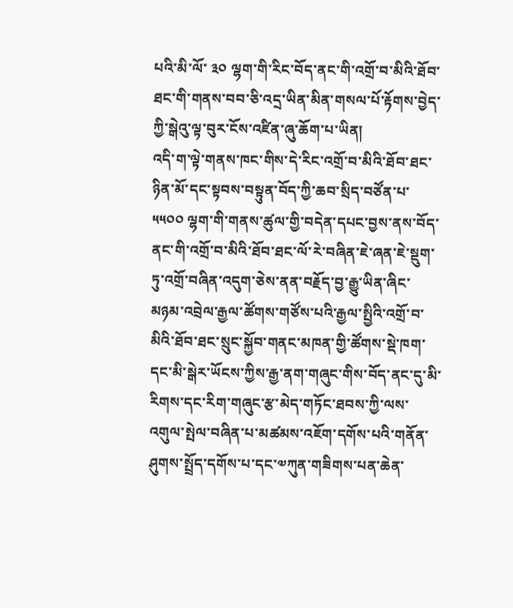པའི་མི་ལོ་ ༣༠ ལྷག་གི་རིང་བོད་ནང་གི་འགྲོ་བ་མིའི་ཐོབ་ཐང་གི་གནས་བབ་ཅི་འདྲ་ཡིན་མིན་གསལ་པོ་རྟོགས་བྱེད་ཀྱི་སྒེའུ་ལྟ་བུར་ངོས་འཛིན་ཞུ་ཆོག་པ་ཡིན།
འདི་ག་ལྟེ་གནས་ཁང་གིས་དེ་རིང་འགྲོ་བ་མིའི་ཐོབ་ཐང་ཉིན་མོ་དང་སྟབས་བསྟུན་བོད་ཀྱི་ཆབ་སྲིད་བཙོན་པ་ ༥༥༠༠ ལྷག་གི་གནས་ཚུལ་གྱི་བདེན་དཔང་བྱས་ནས་བོད་ནང་གི་འགྲོ་བ་མིའི་ཐོབ་ཐང་ལོ་རེ་བཞིན་ཇེ་ཞན་ཇེ་སྡུག་ཏུ་འགྲོ་བཞིན་འདུག་ཅེས་ནན་བརྗོད་བྱ་རྒྱུ་ཡིན་ཞིང་མཉམ་འབྲེལ་རྒྱལ་ཚོགས་གཙོས་པའི་རྒྱལ་སྤྱིའི་འགྲོ་བ་མིའི་ཐོབ་ཐང་སྲུང་སྐྱོབ་གནང་མཁན་གྱི་ཚོགས་སྡེ་ཁག་དང་མི་སྒེར་ཡོངས་ཀྱིས་རྒྱ་ནག་གཞུང་གིས་བོད་ནང་དུ་མི་རིགས་དང་རིག་གཞུང་རྩ་མེད་གཏོང་ཐབས་ཀྱི་ལས་འགུལ་སྤེལ་བཞིན་པ་མཚམས་འཇོག་དགོས་པའི་གནོན་ཤུགས་སྤྲོད་དགོས་པ་དང་༧ཀུན་གཟིགས་པན་ཆེན་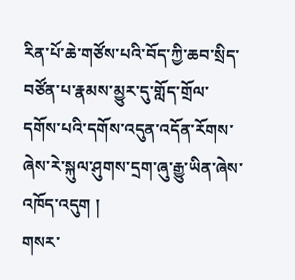རིན་པོ་ཆེ་གཙོས་པའི་བོད་ཀྱི་ཆབ་སྲིད་བཙོན་པ་རྣམས་མྱུར་དུ་གློད་གྲོལ་དགོས་པའི་དགོས་འདུན་འདོན་རོགས་ཞེས་རེ་སྐུལ་ཤུགས་དྲག་ཞུ་རྒྱུ་ཡིན་ཞེས་འཁོད་འདུག །
གསར་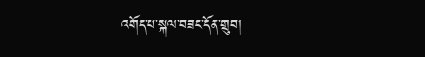འགོད་པ་སྐལ་བཟང་དོན་གྲུབ།